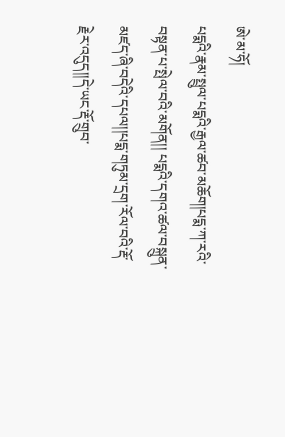ཨེ་མ་ཧོ།
པདྨའི་རྣམ་སྤྲུལ་པདྨའི་རྒྱལ་ཚབ་མཆོག།པདྨ་ཀ་རའི་བསྟན་པ་སྤེལ་བའི་མགོན།། པདྨའི་དགའ་ཚལ་བསྐྲུན་མཛད་ཞི་བདེའི་དཔལ།།པདྨ་གཏུམ་དྲག་རོལ་བའི་རྡོ་རྗེར་འདུད།།དེ་ཡང་རྡོ་གྲུབ་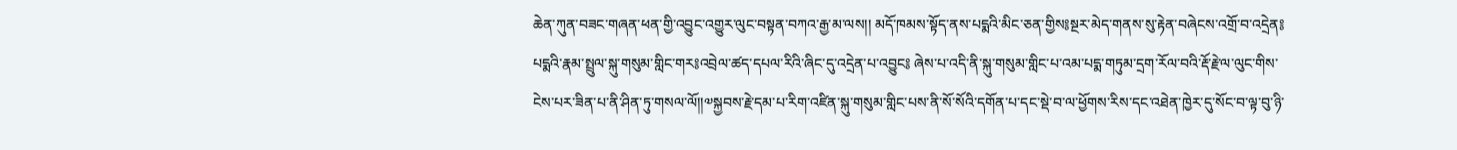ཆེན་ཀུན་བཟང་གཞན་ཕན་གྱི་འབྱུང་འགྱུར་ལུང་བསྟན་བཀའ་རྒྱ་མ་ལས།། མདོ་ཁམས་སྟོད་ནས་པདྨའི་མིང་ཅན་གྱིས༔སྔར་མེད་གནས་སུ་རྟེན་བཞེངས་འགྲོ་བ་འདྲེན༔ པདྨའི་རྣམ་སྤྲུལ་སྐུ་གསུམ་གླིང་གར༔འབྲེལ་ཚད་དཔལ་རིའི་ཞིང་དུ་འདྲེན་པ་འབྱུང༔ ཞེས་པ་འདི་ནི་སྐུ་གསུམ་གླིང་པ་འམ་པདྨ་གཏུམ་དྲག་རོལ་བའི་རྡོ་རྗེ་ལ་ལུང་གིས་ངེས་པར་ཟིན་པ་ནི་ཤིན་ཏུ་གསལ་ལོ།།༧སྐྱབས་རྗེ་དམ་པ་རིག་འཛིན་སྐུ་གསུམ་གླིང་པས་ནི་སོ་སོའི་དགོན་པ་དང་སྡེ་བ་ལ་ཕྱོགས་རིས་དང་འཐེན་ཁྱེར་དུ་སོང་བ་ལྟ་བུ་ཉི་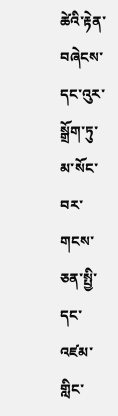ཚེའི་རྟེན་བཞེངས་དང་འུར་སྒྲོག་ཏུ་མ་སོང་བར་གངས་ཅན་སྤྱི་དང་འཛམ་གླིང་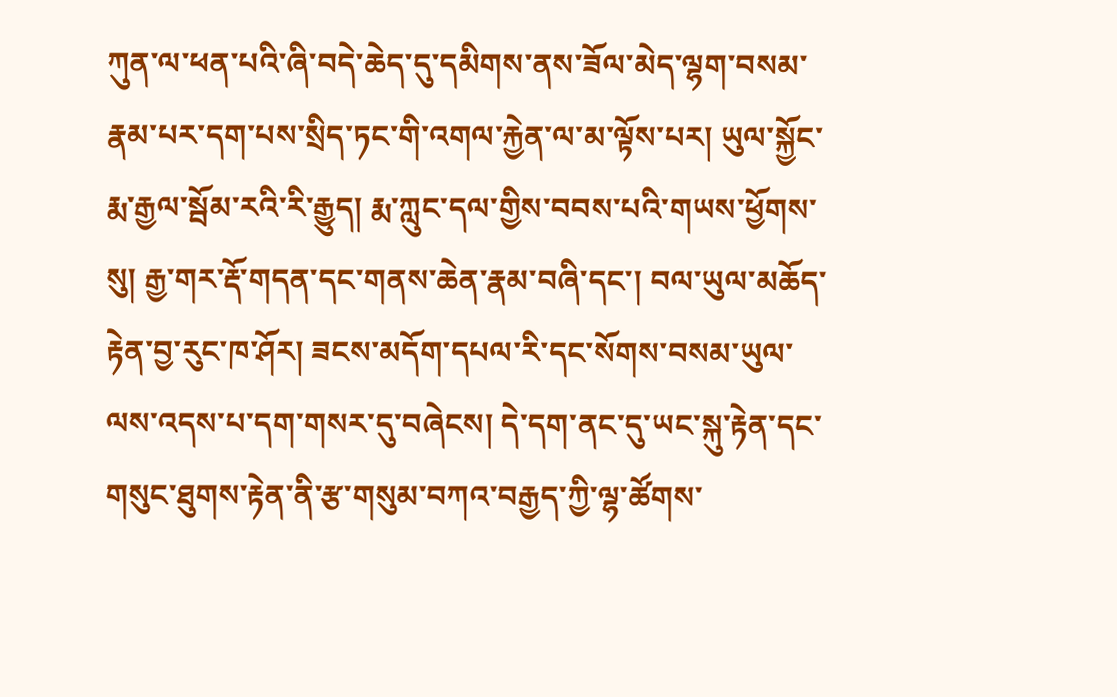ཀུན་ལ་ཕན་པའི་ཞི་བདེ་ཆེད་དུ་དམིགས་ནས་ཟོལ་མེད་ལྷག་བསམ་རྣམ་པར་དག་པས་སྲིད་ཏང་གི་འགལ་རྐྱེན་ལ་མ་ལྟོས་པར། ཡུལ་སྐྱོང་རྨ་རྒྱལ་སྦོམ་རའི་རི་རྒྱུད། རྨ་ཀླུང་དལ་གྱིས་བབས་པའི་གཡས་ཕྱོགས་སུ། རྒྱ་གར་རྡོ་གདན་དང་གནས་ཆེན་རྣམ་བཞི་དང་། བལ་ཡུལ་མཆོད་རྟེན་བྱ་རུང་ཁ་ཤོར། ཟངས་མདོག་དཔལ་རི་དང་སོགས་བསམ་ཡུལ་ལས་འདས་པ་དག་གསར་དུ་བཞེངས། དེ་དག་ནང་དུ་ཡང་སྐུ་རྟེན་དང་གསུང་ཐུགས་རྟེན་ནི་རྩ་གསུམ་བཀའ་བརྒྱད་ཀྱི་ལྷ་ཚོགས་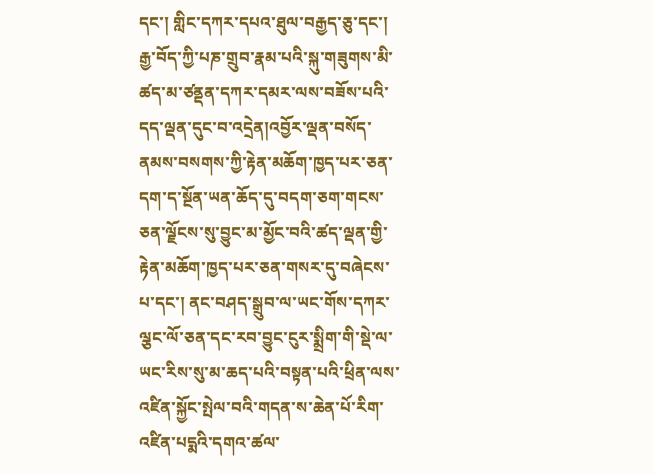དང་། གླིང་དཀར་དཔའ་ཐུལ་བརྒྱད་ཅུ་དང་། རྒྱ་བོད་ཀྱི་པཎ་གྲུབ་རྣམ་པའི་སྐུ་གཟུགས་མི་ཚད་མ་ཙནྡན་དཀར་དམར་ལས་བཟོས་པའི་དད་ལྡན་དུང་བ་འདྲེན།འབྱོར་ལྡན་བསོད་ནམས་བསགས་ཀྱི་རྟེན་མཆོག་ཁྱད་པར་ཅན་དག་ད་སྔོན་ཡན་ཆོད་དུ་བདག་ཅག་གངས་ཅན་ལྗོངས་སུ་བྱུང་མ་མྱོང་བའི་ཚད་ལྡན་གྱི་རྟེན་མཆོག་ཁྱད་པར་ཅན་གསར་དུ་བཞེངས་པ་དང་། ནང་བཤད་སྒྲུབ་ལ་ཡང་གོས་དཀར་ལྕང་ལོ་ཅན་དང་རབ་བྱུང་ངུར་སྨྲིག་གི་སྡེ་ལ་ཡང་རིས་སུ་མ་ཆད་པའི་བསྟན་པའི་ཕྲིན་ལས་འཛིན་སྐྱོང་སྤེལ་བའི་གདན་ས་ཆེན་པོ་རིག་འཛིན་པདྨའི་དགའ་ཚལ་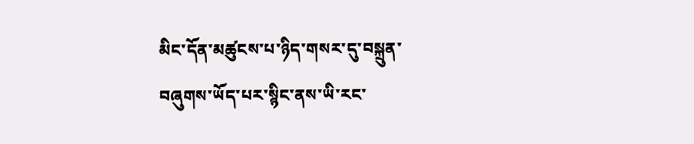མིང་དོན་མཚུངས་པ་ཉིད་གསར་དུ་བསྐྲུན་བཞུགས་ཡོད་པར་སྙིང་ནས་ཡི་རང་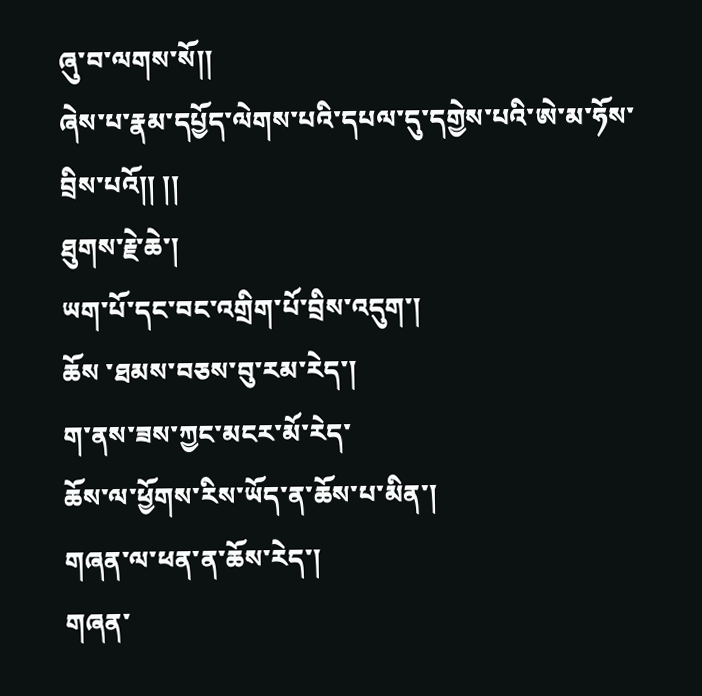ཞུ་བ་ལགས་སོ།།
ཞེས་པ་རྣམ་དཔྱོད་ལེགས་པའི་དཔལ་དུ་དགྱེས་པའི་ཨེ་མ་ཧོས་བྲིས་པའོ།། །།
ཐུགས་རྗེ་ཆེ་།
ཡག་པོ་དང་བང་འགྲིག་པོ་བྲིས་འདུག་།
ཆོས ་ཐམས་བཅས་བུ་རམ་རེད་།
ག་ནས་ཟས་ཀྱང་མངར་མོ་རེད་
ཆོས་ལ་ཕྱོགས་རིས་ཡོད་ན་ཆོས་པ་མིན་།
གཞན་ལ་ཕན་ན་ཆོས་རེད་།
གཞན་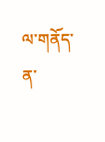ལ་གནོད་ན་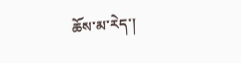ཆོས་མ་རེད་།